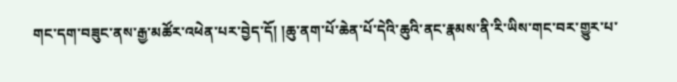གང་དག་བཟུང་ནས་རྒྱ་མཚོར་འཕེན་པར་བྱེད་དོ། །ཆུ་ནག་པོ་ཆེན་པོ་དེའི་ཆུའི་ནང་རྣམས་ནི་རི་ཡིས་གང་བར་གྱུར་པ་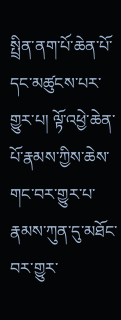སྤྲིན་ནག་པོ་ཆེན་པོ་དང་མཚུངས་པར་གྱུར་པ། ལྟོ་འཕྱེ་ཆེན་པོ་རྣམས་ཀྱིས་ཆེས་གང་བར་གྱུར་པ་རྣམས་ཀུན་དུ་མཐོང་བར་གྱུར་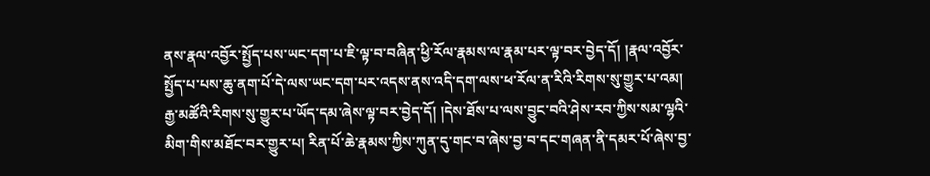ནས་རྣལ་འབྱོར་སྤྱོད་པས་ཡང་དག་པ་ཇི་ལྟ་བ་བཞིན་ཕྱི་རོལ་རྣམས་ལ་རྣམ་པར་ལྟ་བར་བྱེད་དོ། །རྣལ་འབྱོར་སྤྱོད་པ་པས་ཆུ་ནག་པོ་དེ་ལས་ཡང་དག་པར་འདས་ནས་འདི་དག་ལས་ཕ་རོལ་ན་རིའི་རིགས་སུ་གྱུར་པ་འམ། རྒྱ་མཚོའི་རིགས་སུ་གྱུར་པ་ཡོད་དམ་ཞེས་ལྟ་བར་བྱེད་དོ། །དེས་ཐོས་པ་ལས་བྱུང་བའི་ཤེས་རབ་ཀྱིས་སམ་ལྷའི་མིག་གིས་མཐོང་བར་གྱུར་པ། རིན་པོ་ཆེ་རྣམས་ཀྱིས་ཀུན་དུ་གང་བ་ཞེས་བྱ་བ་དང་གཞན་ནི་དམར་པོ་ཞེས་བྱ་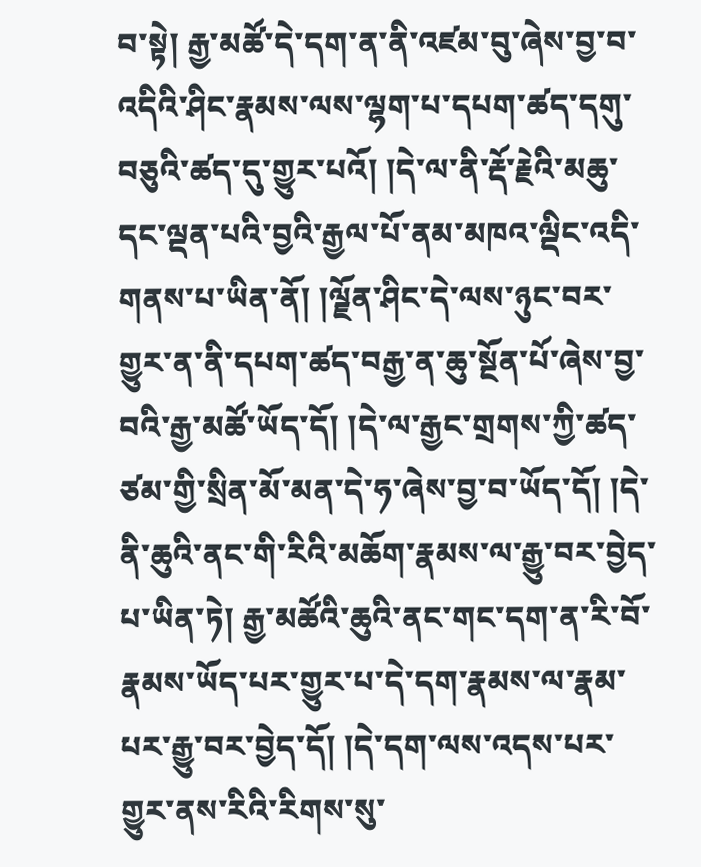བ་སྟེ། རྒྱ་མཚོ་དེ་དག་ན་ནི་འཛམ་བུ་ཞེས་བྱ་བ་འདིའི་ཤིང་རྣམས་ལས་ལྷག་པ་དཔག་ཚད་དགུ་བཅུའི་ཚད་དུ་གྱུར་པའོ། །དེ་ལ་ནི་རྡོ་རྗེའི་མཆུ་དང་ལྡན་པའི་བྱའི་རྒྱལ་པོ་ནམ་མཁའ་ལྡིང་འདི་གནས་པ་ཡིན་ནོ། །ལྗོན་ཤིང་དེ་ལས་ཉུང་བར་གྱུར་ན་ནི་དཔག་ཚད་བརྒྱ་ན་ཆུ་སྔོན་པོ་ཞེས་བྱ་བའི་རྒྱ་མཚོ་ཡོད་དོ། །དེ་ལ་རྒྱང་གྲགས་ཀྱི་ཚད་ཙམ་གྱི་སྲིན་མོ་མན་དེ་ཧ་ཞེས་བྱ་བ་ཡོད་དོ། །དེ་ནི་ཆུའི་ནང་གི་རིའི་མཆོག་རྣམས་ལ་རྒྱུ་བར་བྱེད་པ་ཡིན་ཏེ། རྒྱ་མཚོའི་ཆུའི་ནང་གང་དག་ན་རི་བོ་རྣམས་ཡོད་པར་གྱུར་པ་དེ་དག་རྣམས་ལ་རྣམ་པར་རྒྱུ་བར་བྱེད་དོ། །དེ་དག་ལས་འདས་པར་གྱུར་ནས་རིའི་རིགས་སུ་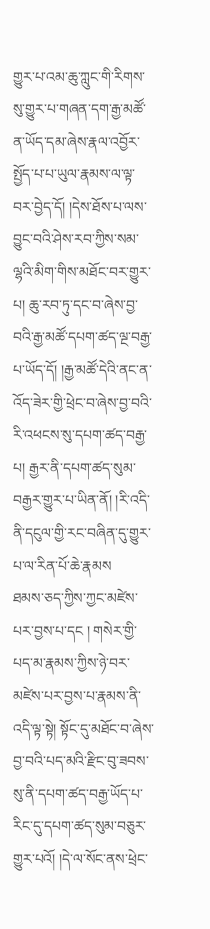གྱུར་པ་འམ་ཆུ་ཀླུང་གི་རིགས་སུ་གྱུར་པ་གཞན་དག་རྒྱ་མཚོ་ན་ཡོད་དམ་ཞེས་རྣལ་འབྱོར་སྤྱོད་པ་པ་ཡུལ་རྣམས་ལ་ལྟ་བར་བྱེད་དོ། །དེས་ཐོས་པ་ལས་བྱུང་བའི་ཤེས་རབ་ཀྱིས་སམ་ལྷའི་མིག་གིས་མཐོང་བར་གྱུར་པ། ཆུ་རབ་ཏུ་དང་བ་ཞེས་བྱ་བའི་རྒྱ་མཚོ་དཔག་ཚད་ལྔ་བརྒྱ་པ་ཡོད་དོ། །རྒྱ་མཚོ་དེའི་ནང་ན་འོད་ཟེར་གྱི་ཕྲེང་བ་ཞེས་བྱ་བའི་རི་འཕངས་སུ་དཔག་ཚད་བརྒྱ་པ། རྒྱར་ནི་དཔག་ཚད་སུམ་བརྒྱར་གྱུར་པ་ཡིན་ནོ། །རི་འདི་ནི་དངུལ་གྱི་རང་བཞིན་དུ་གྱུར་པ་ལ་རིན་པོ་ཆེ་རྣམས
ཐམས་ཅད་ཀྱིས་ཀྱང་མཛེས་པར་བྱས་པ་དང ། གསེར་གྱི་པད་མ་རྣམས་ཀྱིས་ཉེ་བར་མཛེས་པར་བྱས་པ་རྣམས་ནི་འདི་ལྟ་སྟེ། སྟོང་དུ་མཐོང་བ་ཞེས་བྱ་བའི་པད་མའི་རྫིང་བུ་ཟབས་སུ་ནི་དཔག་ཚད་བརྒྱ་ཡོད་པ་རིང་དུ་དཔག་ཚད་སུམ་བཅུར་གྱུར་པའོ། །དེ་ལ་སོང་ནས་ཕྲེང་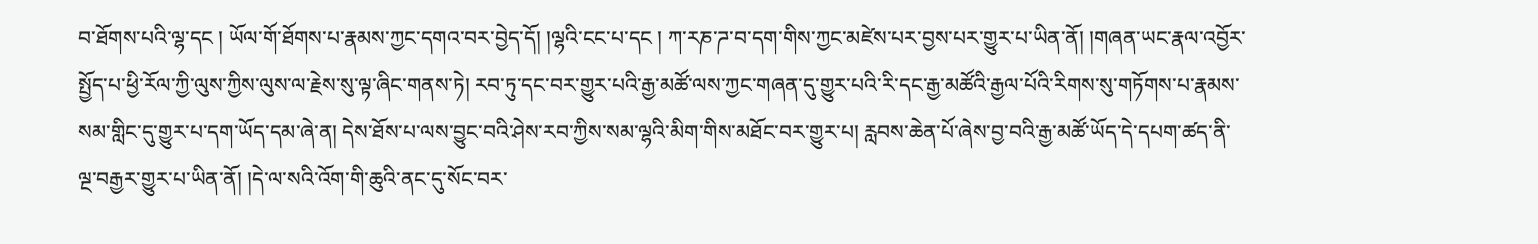བ་ཐོགས་པའི་ལྷ་དང ། ཡོལ་གོ་ཐོགས་པ་རྣམས་ཀྱང་དགའ་བར་བྱེད་དོ། །ལྷའི་ངང་པ་དང ། ཀ་རཎ་ཌ་བ་དག་གིས་ཀྱང་མཛེས་པར་བྱས་པར་གྱུར་པ་ཡིན་ནོ། །གཞན་ཡང་རྣལ་འབྱོར་སྤྱོད་པ་ཕྱི་རོལ་ཀྱི་ལུས་ཀྱིས་ལུས་ལ་རྗེས་སུ་ལྟ་ཞིང་གནས་ཏེ། རབ་ཏུ་དང་བར་གྱུར་པའི་རྒྱ་མཚོ་ལས་ཀྱང་གཞན་དུ་གྱུར་པའི་རི་དང་རྒྱ་མཚོའི་རྒྱལ་པོའི་རིགས་སུ་གཏོགས་པ་རྣམས་སམ་གླིང་དུ་གྱུར་པ་དག་ཡོད་དམ་ཞེ་ན། དེས་ཐོས་པ་ལས་བྱུང་བའི་ཤེས་རབ་ཀྱིས་སམ་ལྷའི་མིག་གིས་མཐོང་བར་གྱུར་པ། རླབས་ཆེན་པོ་ཞེས་བྱ་བའི་རྒྱ་མཚོ་ཡོད་དེ་དཔག་ཚད་ནི་ལྔ་བརྒྱར་གྱུར་པ་ཡིན་ནོ། །དེ་ལ་སའི་འོག་གི་ཆུའི་ནང་དུ་སོང་བར་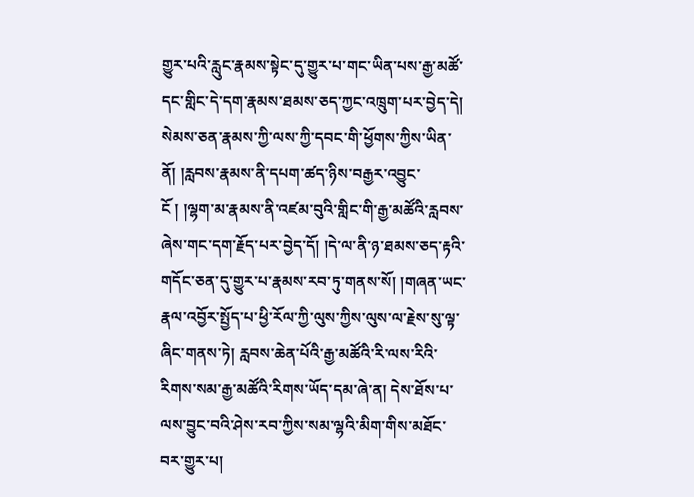གྱུར་པའི་རླུང་རྣམས་སྟེང་དུ་གྱུར་པ་གང་ཡིན་པས་རྒྱ་མཚོ་དང་གླིང་དེ་དག་རྣམས་ཐམས་ཅད་ཀྱང་འཁྲུག་པར་བྱེད་དེ། སེམས་ཅན་རྣམས་ཀྱི་ལས་ཀྱི་དབང་གི་ཕྱོགས་ཀྱིས་ཡིན་ནོ། །རླབས་རྣམས་ནི་དཔག་ཚད་ཉིས་བརྒྱར་འབྱུང་ངོ ། །ལྷག་མ་རྣམས་ནི་འཛམ་བུའི་གླིང་གི་རྒྱ་མཚོའི་རླབས་ཞེས་གང་དག་རྗོད་པར་བྱེད་དོ། །དེ་ལ་ནི་ཉ་ཐམས་ཅད་རྟའི་གདོང་ཅན་དུ་གྱུར་པ་རྣམས་རབ་ཏུ་གནས་སོ། །གཞན་ཡང་རྣལ་འབྱོར་སྤྱོད་པ་ཕྱི་རོལ་ཀྱི་ལུས་ཀྱིས་ལུས་ལ་རྗེས་སུ་ལྟ་ཞིང་གནས་ཏེ། རླབས་ཆེན་པོའི་རྒྱ་མཚོའི་རི་ལས་རིའི་རིགས་སམ་རྒྱ་མཚོའི་རིགས་ཡོད་དམ་ཞེ་ན། དེས་ཐོས་པ་ལས་བྱུང་བའི་ཤེས་རབ་ཀྱིས་སམ་ལྷའི་མིག་གིས་མཐོང་བར་གྱུར་པ།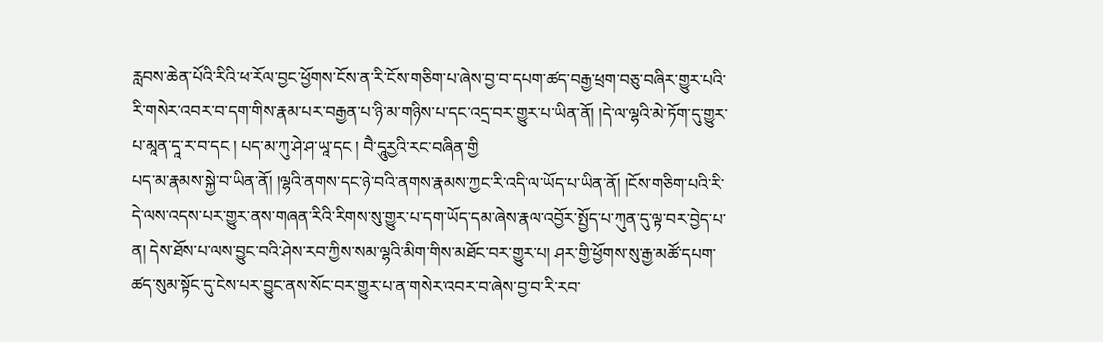རླབས་ཆེན་པོའི་རིའི་ཕ་རོལ་བྱང་ཕྱོགས་ངོས་ན་རི་ངོས་གཅིག་པ་ཞེས་བྱ་བ་དཔག་ཚད་བརྒྱ་ཕྲག་བཅུ་བཞིར་གྱུར་པའི་རི་གསེར་འབར་བ་དག་གིས་རྣམ་པར་བརྒྱན་པ་ཉི་མ་གཉིས་པ་དང་འདྲ་བར་གྱུར་པ་ཡིན་ནོ། །དེ་ལ་ལྷའི་མེ་ཏོག་དུ་གྱུར་པ་མཱན་དཱ་ར་བ་དང ། པད་མ་ཀུ་ཤེ་ཤ་ཡཱ་དང ། བཻ་དཱུརྱའི་རང་བཞིན་གྱི
པད་མ་རྣམས་སྐྱེ་བ་ཡིན་ནོ། །ལྷའི་ནགས་དང་ཉེ་བའི་ནགས་རྣམས་ཀྱང་རི་འདི་ལ་ཡོད་པ་ཡིན་ནོ། །ངོས་གཅིག་པའི་རི་དེ་ལས་འདས་པར་གྱུར་ནས་གཞན་རིའི་རིགས་སུ་གྱུར་པ་དག་ཡོད་དམ་ཞེས་རྣལ་འབྱོར་སྤྱོད་པ་ཀུན་དུ་ལྟ་བར་བྱེད་པ་ན། དེས་ཐོས་པ་ལས་བྱུང་བའི་ཤེས་རབ་ཀྱིས་སམ་ལྷའི་མིག་གིས་མཐོང་བར་གྱུར་པ། ཤར་གྱི་ཕྱོགས་སུ་རྒྱ་མཚོ་དཔག་ཚད་སུམ་སྟོང་དུ་ངེས་པར་བྱུང་ནས་སོང་བར་གྱུར་པ་ན་གསེར་འབར་བ་ཞེས་བྱ་བ་རི་རབ་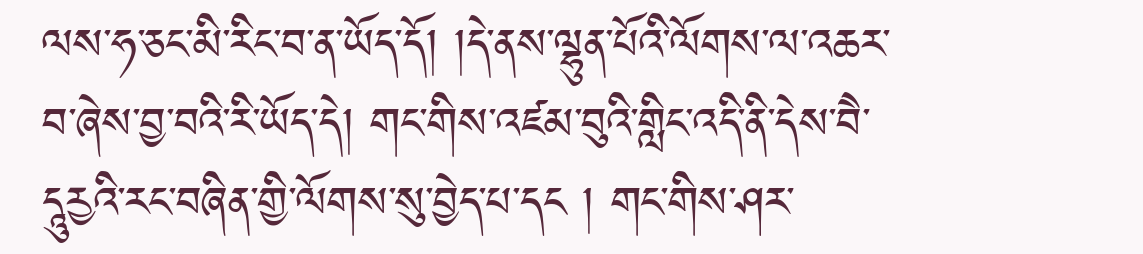ལས་ཧ་ཅང་མི་རིང་བ་ན་ཡོད་དོ། །དེ་ནས་ལྷུན་པོའི་ལོགས་ལ་འཆར་བ་ཞེས་བྱ་བའི་རི་ཡོད་དེ། གང་གིས་འཛམ་བུའི་གླིང་འདི་ནི་དེས་བཻ་དཱུརྱའི་རང་བཞིན་གྱི་ལོགས་སུ་བྱེད་པ་དང ། གང་གིས་ཤར་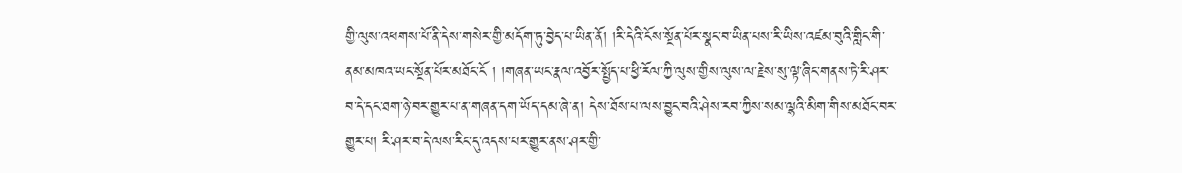གྱི་ལུས་འཕགས་པོ་ནི་དེས་གསེར་གྱི་མདོག་ཏུ་བྱེད་པ་ཡིན་ནོ། །རི་དེའི་ངོས་སྔོན་པོར་སྣང་བ་ཡིན་པས་རི་ཡིས་འཛམ་བུའི་གླིང་གི་ནམ་མཁའ་ཡང་སྔོན་པོར་མཐོང་ངོ ། །གཞན་ཡང་རྣལ་འབྱོར་སྤྱོད་པ་ཕྱི་རོལ་ཀྱི་ལུས་གྱིས་ལུས་ལ་རྗེས་སུ་ལྟ་ཞིང་གནས་ཏེ་རི་ཤར་བ་དེ་དང་ཐག་ཉེ་བར་གྱུར་པ་ན་གཞན་དག་ཡོད་དམ་ཞེ་ན། དེས་ཐོས་པ་ལས་བྱུང་བའི་ཤེས་རབ་ཀྱིས་སམ་ལྷའི་མིག་གིས་མཐོང་བར་གྱུར་པ། རི་ཤར་བ་དེ་ལས་རིང་དུ་འདས་པར་གྱུར་ནས་ཤར་གྱི་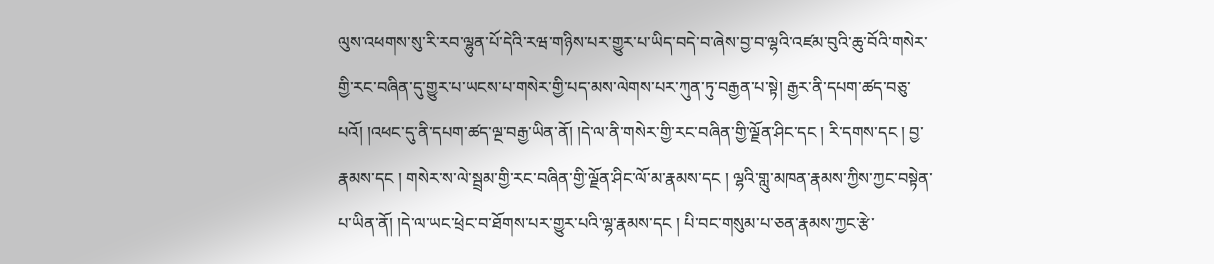ལུས་འཕགས་སུ་རི་རབ་ལྷུན་པོ་དེའི་རཝ་གཉིས་པར་གྱུར་པ་ཡིད་བདེ་བ་ཞེས་བྱ་བ་ལྷའི་འཛམ་བུའི་ཆུ་བོའི་གསེར་གྱི་རང་བཞིན་དུ་གྱུར་པ་ཡངས་པ་གསེར་གྱི་པད་མས་ལེགས་པར་ཀུན་ཏུ་བརྒྱན་པ་སྟེ། རྒྱར་ནི་དཔག་ཚད་བཅུ་པའོ། །འཕང་དུ་ནི་དཔག་ཚད་ལྔ་བརྒྱ་ཡིན་ནོ། །དེ་ལ་ནི་གསེར་གྱི་རང་བཞིན་གྱི་ལྗོན་ཤིང་དང ། རི་དགས་དང ། བྱ་རྣམས་དང ། གསེར་ས་ལེ་སྦྲམ་གྱི་རང་བཞིན་གྱི་ལྗོན་ཤིང་ལོ་མ་རྣམས་དང ། ལྷའི་གླུ་མཁན་རྣམས་ཀྱིས་ཀྱང་བསྟེན་པ་ཡིན་ནོ། །དེ་ལ་ཡང་ཕྲེང་བ་ཐོགས་པར་གྱུར་པའི་ལྷ་རྣམས་དང ། པི་བང་གསུམ་པ་ཅན་རྣམས་ཀྱང་རྩེ་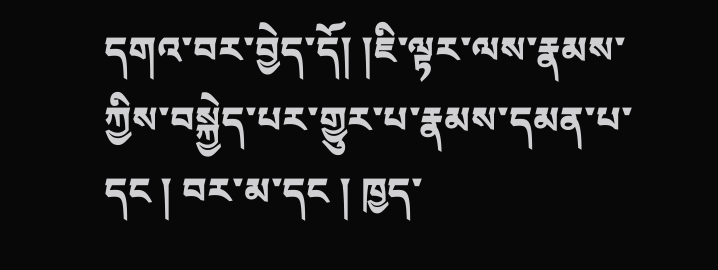དགའ་བར་བྱེད་དོ། །ཇི་ལྟར་ལས་རྣམས་ཀྱིས་བསྐྱེད་པར་གྱུར་པ་རྣམས་དམན་པ་དང ། བར་མ་དང ། ཁྱད་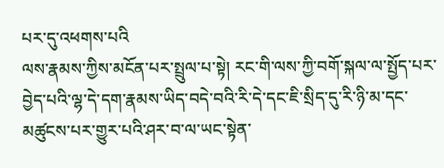པར་དུ་འཕགས་པའི
ལས་རྣམས་ཀྱིས་མངོན་པར་སྤྲུལ་པ་སྟེ། རང་གི་ལས་ཀྱི་བགོ་སྐལ་ལ་སྤྱོད་པར་བྱེད་པའི་ལྷ་དེ་དག་རྣམས་ཡིད་བདེ་བའི་རི་དེ་དང་ཇི་སྲིད་དུ་རི་ཉི་མ་དང་མཚུངས་པར་གྱུར་པའི་ཤར་བ་ལ་ཡང་སྟེན་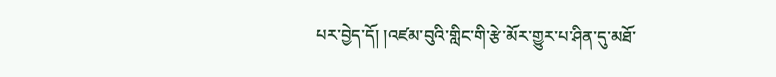པར་བྱེད་དོ། །འཛམ་བུའི་གླིང་གི་རྩེ་མོར་གྱུར་པ་ཤིན་དུ་མཐོ་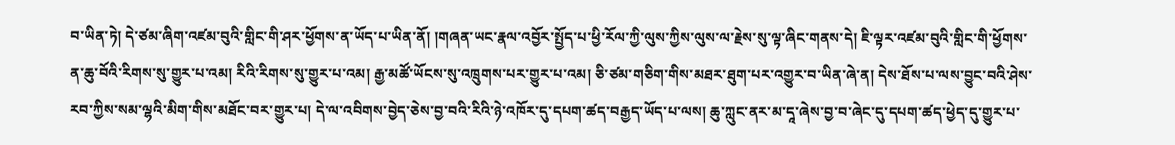བ་ཡིན་ཏེ། དེ་ཙམ་ཞིག་འཛམ་བུའི་གླིང་གི་ཤར་ཕྱོགས་ན་ཡོད་པ་ཡིན་ནོ། །གཞན་ཡང་རྣལ་འབྱོར་སྤྱོད་པ་ཕྱི་རོལ་ཀྱི་ལུས་ཀྱིས་ལུས་ལ་རྗེས་སུ་ལྟ་ཞིང་གནས་དེ། ཇི་ལྟར་འཛམ་བུའི་གླིང་གི་ཕྱོགས་ན་ཆུ་བོའི་རིགས་སུ་གྱུར་པ་འམ། རིའི་རིགས་སུ་གྱུར་པ་འམ། རྒྱ་མཚོ་ཡོངས་སུ་འཁྲུགས་པར་གྱུར་པ་འམ། ཅི་ཙམ་གཅིག་གིས་མཐར་ཐུག་པར་འགྱུར་བ་ཡིན་ཞེ་ན། དེས་ཐོས་པ་ལས་བྱུང་བའི་ཤེས་རབ་ཀྱིས་སམ་ལྷའི་མིག་གིས་མཐོང་བར་གྱུར་པ། དེ་ལ་འབིགས་བྱེད་ཅེས་བྱ་བའི་རིའི་ཉེ་འཁོར་དུ་དཔག་ཚད་བརྒྱད་ཡོད་པ་ལས། ཆུ་ཀླུང་ནར་མ་དཱ་ཞེས་བྱ་བ་ཞེང་དུ་དཔག་ཚད་ཕྱེད་དུ་གྱུར་པ་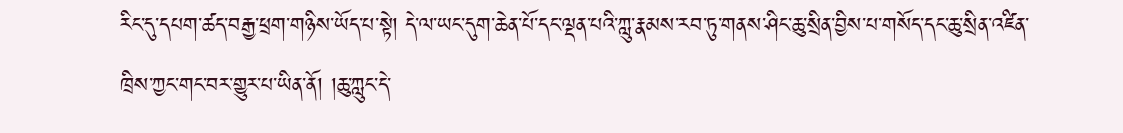རིང་དུ་དཔག་ཚད་བརྒྱ་ཕྲག་གཉིས་ཡོད་པ་སྟེ། དེ་ལ་ཡང་དུག་ཆེན་པོ་དང་ལྡན་པའི་ཀླུ་རྣམས་རབ་ཏུ་གནས་ཤིང་ཆུ་སྲིན་བྱིས་པ་གསོད་དང་ཆུ་སྲིན་འཛིན་ཁྲིས་ཀྱང་གང་བར་གྱུར་པ་ཡིན་ནོ། །ཆུ་ཀླུང་དེ་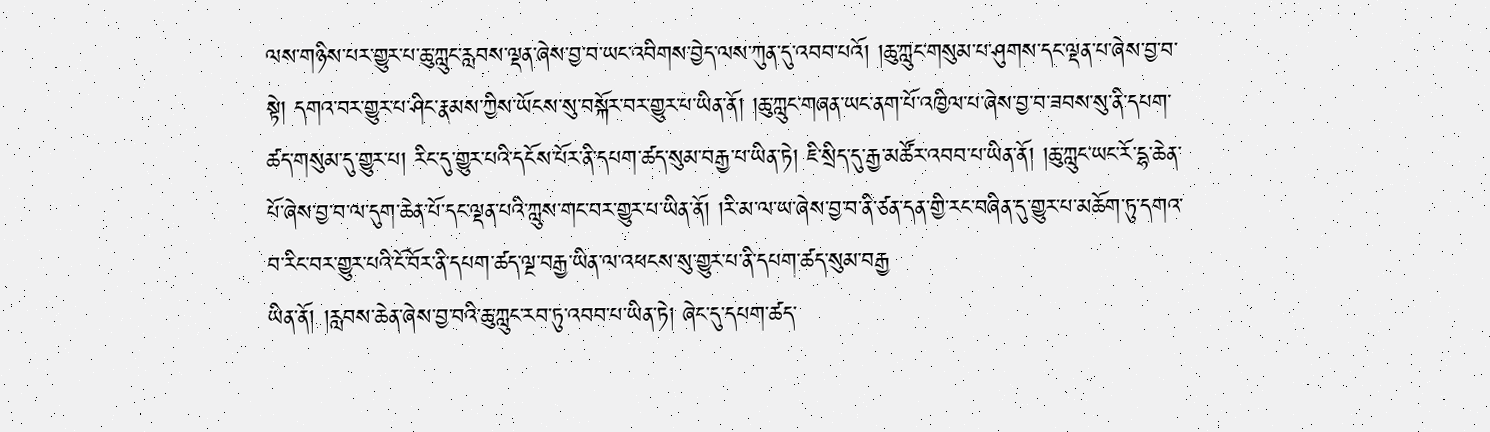ལས་གཉིས་པར་གྱུར་པ་ཆུ་ཀླུང་རླབས་ལྡན་ཞེས་བྱ་བ་ཡང་འབིགས་བྱེད་ལས་ཀུན་དུ་འབབ་པའོ། །ཆུ་ཀླུང་གསུམ་པ་ཤུགས་དང་ལྡན་པ་ཞེས་བྱ་བ་སྟེ། དགའ་བར་གྱུར་པ་ཤིང་རྣམས་ཀྱིས་ཡོངས་སུ་བསྐོར་བར་གྱུར་པ་ཡིན་ནོ། །ཆུ་ཀླུང་གཞན་ཡང་ནག་པོ་འཁྱིལ་པ་ཞེས་བྱ་བ་ཟབས་སུ་ནི་དཔག་ཚད་གསུམ་དུ་གྱུར་པ། རིང་དུ་གྱུར་པའི་དངོས་པོར་ནི་དཔག་ཚད་སུམ་བརྒྱ་པ་ཡིན་ཏེ། ཇི་སྲིད་དུ་རྒྱ་མཚོར་འབབ་པ་ཡིན་ནོ། །ཆུ་ཀླུང་ཡང་རོ་དྷ་ཆེན་པོ་ཞེས་བྱ་བ་ལ་དུག་ཆེན་པོ་དང་ལྡན་པའི་ཀླུས་གང་བར་གྱུར་པ་ཡིན་ནོ། །རི་མ་ལ་ཡ་ཞེས་བྱ་བ་ནི་ཙན་དན་གྱི་རང་བཞིན་དུ་གྱུར་པ་མཆོག་ཏུ་དགའ་བ་རིང་བར་གྱུར་པའི་ངོ་བོར་ནི་དཔག་ཚད་ལྔ་བརྒྱ་ཡིན་ལ་འཕངས་སུ་གྱུར་པ་ནི་དཔག་ཚད་སུམ་བརྒྱ
ཡིན་ནོ། །རླབས་ཆེན་ཞེས་བྱ་བའི་ཆུ་ཀླུང་རབ་ཏུ་འབབ་པ་ཡིན་ཏེ། ཞེང་དུ་དཔག་ཚད་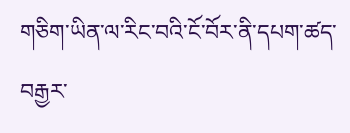གཅིག་ཡིན་ལ་རིང་བའི་ངོ་བོར་ནི་དཔག་ཚད་བརྒྱར་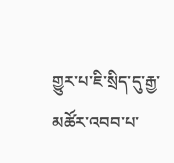གྱུར་པ་ཇི་སྲིད་དུ་རྒྱ་མཚོར་འབབ་པ་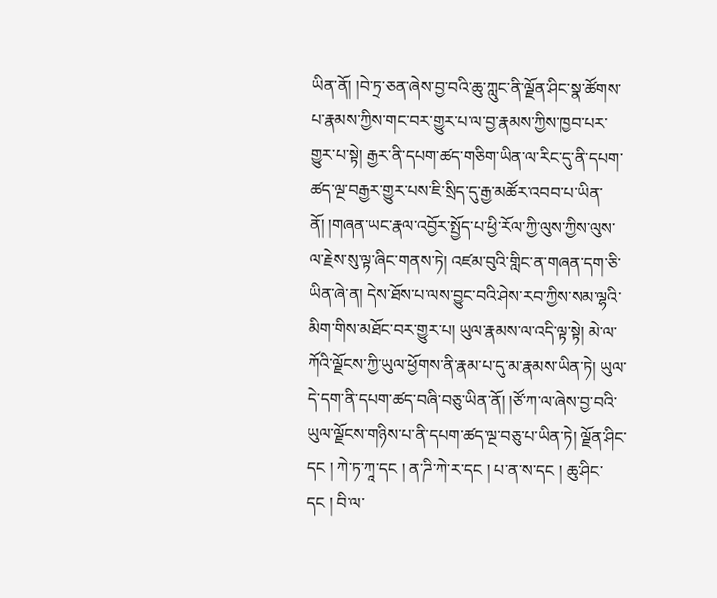ཡིན་ནོ། །བེ་ཏྲ་ཅན་ཞེས་བྱ་བའི་ཆུ་ཀླུང་ནི་ལྗོན་ཤིང་སྣ་ཚོགས་པ་རྣམས་ཀྱིས་གང་བར་གྱུར་པ་ལ་བྱ་རྣམས་ཀྱིས་ཁྱབ་པར་གྱུར་པ་སྟེ། རྒྱར་ནི་དཔག་ཚད་གཅིག་ཡིན་ལ་རིང་དུ་ནི་དཔག་ཚད་ལྔ་བརྒྱར་གྱུར་པས་ཇི་སྲིད་དུ་རྒྱ་མཚོར་འབབ་པ་ཡིན་ནོ། །གཞན་ཡང་རྣལ་འབྱོར་སྤྱོད་པ་ཕྱི་རོལ་ཀྱི་ལུས་ཀྱིས་ལུས་ལ་རྗེས་སུ་ལྟ་ཞིང་གནས་ཏེ། འཛམ་བུའི་གླིང་ན་གཞན་དག་ཅི་ཡིན་ཞེ་ན། དེས་ཐོས་པ་ལས་བྱུང་བའི་ཤེས་རབ་ཀྱིས་སམ་ལྷའི་མིག་གིས་མཐོང་བར་གྱུར་པ། ཡུལ་རྣམས་ལ་འདི་ལྟ་སྟེ། མེ་ལ་ཀོའི་ལྗོངས་ཀྱི་ཡུལ་ཕྱོགས་ནི་རྣམ་པ་དུ་མ་རྣམས་ཡིན་ཏེ། ཡུལ་དེ་དག་ནི་དཔག་ཚད་བཞི་བཅུ་ཡིན་ནོ། །ཙོ་ཀ་ལ་ཞེས་བྱ་བའི་ཡུལ་ལྗོངས་གཉིས་པ་ནི་དཔག་ཚད་ལྔ་བཅུ་པ་ཡིན་ཏེ། ལྗོན་ཤིང་དང ། ཀེ་ཏ་ཀཱ་དང ། ན་ཌི་ཀེ་ར་དང ། པ་ན་ས་དང ། ཆུ་ཤིང་དང ། བི་ལ་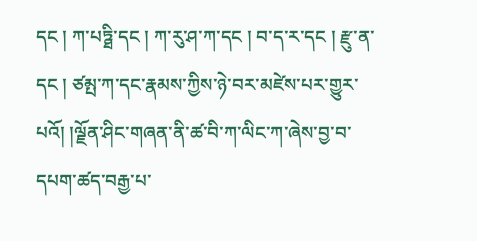དང ། ཀ་པཏྠི་དང ། ཀ་རུ་ཤ་ཀ་དང ། བ་ད་ར་དང ། རྫུ་ན་དང ། ཙམྤ་ཀ་དང་རྣམས་ཀྱིས་ཉེ་བར་མཛེས་པར་གྱུར་པའོ། །ལྗོན་ཤིང་གཞན་ནི་ཚ་བི་ཀ་ལིང་ཀ་ཞེས་བྱ་བ་དཔག་ཚད་བརྒྱ་པ་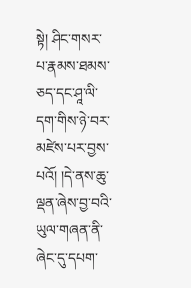སྟེ། ཤིང་གསར་པ་རྣམས་ཐམས་ཅད་དང་ཤཱ་ལི་དག་གིས་ཉེ་བར་མཛེས་པར་བྱས་པའོ། །དེ་ནས་ཆུ་ལྡན་ཞེས་བྱ་བའི་ཡུལ་གཞན་ནི་ཞེང་དུ་དཔག་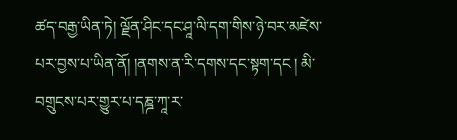ཚད་བརྒྱ་ཡིན་ཏེ། ལྗོན་ཤིང་དང་ཤཱ་ལི་དག་གིས་ཉེ་བར་མཛེས་པར་བྱས་པ་ཡིན་ནོ། །ནགས་ན་རི་དགས་དང་སྟག་དང ། མི་བགྲུངས་པར་གྱུར་པ་དཎྜ་ཀཱ་ར་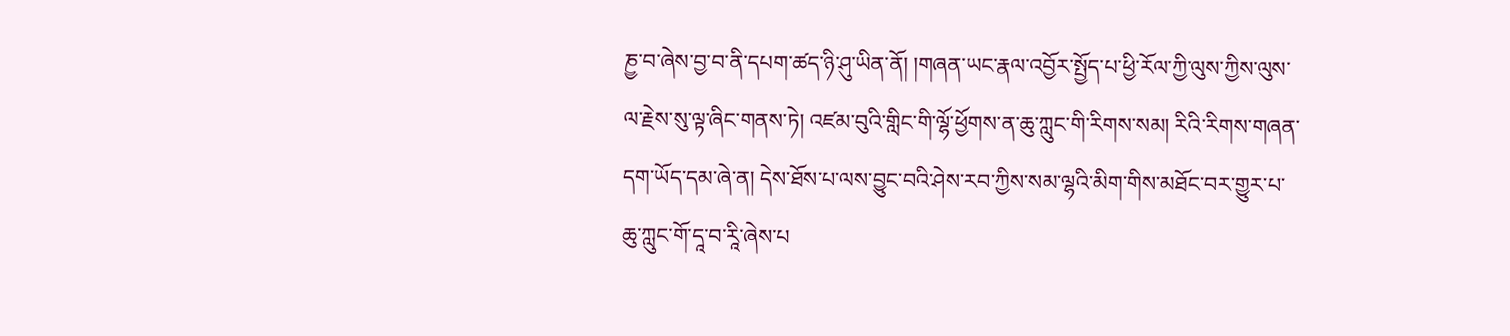ཎྱ་བ་ཞེས་བྱ་བ་ནི་དཔག་ཚད་ཉི་ཤུ་ཡིན་ནོ། །གཞན་ཡང་རྣལ་འབྱོར་སྤྱོད་པ་ཕྱི་རོལ་ཀྱི་ལུས་ཀྱིས་ལུས་ལ་རྗེས་སུ་ལྟ་ཞིང་གནས་ཏེ། འཛམ་བུའི་གླིང་གི་ལྷོ་ཕྱོགས་ན་ཆུ་ཀླུང་གི་རིགས་སམ། རིའི་རིགས་གཞན་དག་ཡོད་དམ་ཞེ་ན། དེས་ཐོས་པ་ལས་བྱུང་བའི་ཤེས་རབ་ཀྱིས་སམ་ལྷའི་མིག་གིས་མཐོང་བར་གྱུར་པ་ཆུ་ཀླུང་གོ་དཱ་བ་རཱི་ཞེས་པ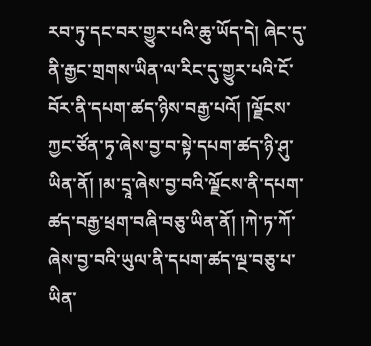རབ་ཏུ་དང་བར་གྱུར་པའི་ཆུ་ཡོད་དེ། ཞེང་དུ་ནི་རྒྱང་གྲགས་ཡིན་ལ་རིང་དུ་གྱུར་པའི་ངོ་བོར་ནི་དཔག་ཚད་ཉིས་བརྒྱ་པའོ། །ལྗོངས་ཀྱང་ཙོན་ཏྭ་ཞེས་བྱ་བ་སྟེ་དཔག་ཚད་ཉི་ཤུ་ཡིན་ནོ། །མ་དྲཱ་ཞེས་བྱ་བའི་ལྗོངས་ནི་དཔག་ཚད་བརྒྱ་ཕྲག་བཞི་བཅུ་ཡིན་ནོ། །ཀེ་ཏ་ཀོ་ཞེས་བྱ་བའི་ཡུལ་ནི་དཔག་ཚད་ལྔ་བཅུ་པ་ཡིན་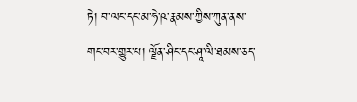ཏེ། བ་ལང་དང་མ་ཧེ་ཥ་རྣམས་ཀྱིས་ཀུན་ནས་གང་བར་གྱུར་པ། ལྗོན་ཤིང་དང་ཤཱ་ལི་ཐམས་ཅད་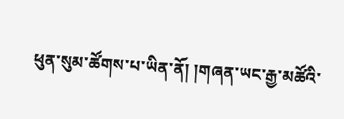ཕུན་སུམ་ཚོགས་པ་ཡིན་ནོ། །གཞན་ཡང་རྒྱ་མཚོའི་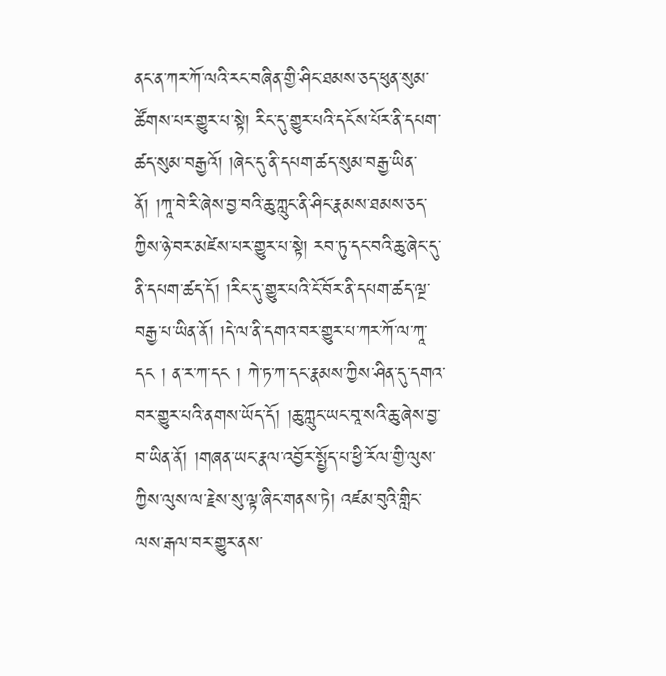ནང་ན་ཀར་ཀོ་ལའི་རང་བཞིན་གྱི་ཤིང་ཐམས་ཅད་ཕུན་སུམ་ཚོགས་པར་གྱུར་པ་སྟེ། རིང་དུ་གྱུར་པའི་དངོས་པོར་ནི་དཔག་ཚད་སུམ་བརྒྱའོ། །ཞེང་དུ་ནི་དཔག་ཚད་སུམ་བརྒྱ་ཡིན་ནོ། །ཀཱ་བེ་རི་ཞེས་བྱ་བའི་ཆུ་ཀླུང་ནི་ཤིང་རྣམས་ཐམས་ཅད་ཀྱིས་ཉེ་བར་མཛེས་པར་གྱུར་པ་སྟེ། རབ་ཏུ་དང་བའི་ཆུ་ཞེང་དུ་ནི་དཔག་ཚད་དོ། །རིང་དུ་གྱུར་པའི་ངོ་བོར་ནི་དཔག་ཚད་ལྔ་བརྒྱ་པ་ཡིན་ནོ། །དེ་ལ་ནི་དགའ་བར་གྱུར་པ་ཀར་ཀོ་ལ་ཀཱ་དང ། ན་ར་ཀ་དང ། ཀེ་ཏ་ཀ་དང་རྣམས་ཀྱིས་ཤིན་དུ་དགའ་བར་གྱུར་པའི་ནགས་ཡོད་དོ། །ཆུ་ཀླུང་ཡང་བཱ་སའི་ཆུ་ཞེས་བྱ་བ་ཡིན་ནོ། །གཞན་ཡང་རྣལ་འབྱོར་སྤྱོད་པ་ཕྱི་རོལ་གྱི་ལུས་ཀྱིས་ལུས་ལ་རྗེས་སུ་ལྟ་ཞིང་གནས་ཏེ། འཛམ་བུའི་གླིང་ལས་རྒལ་བར་གྱུར་ནས་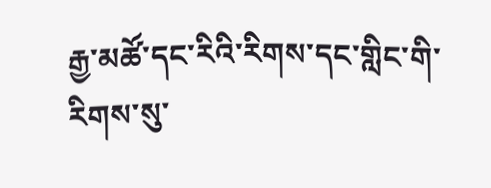རྒྱ་མཚོ་དང་རིའི་རིགས་དང་གླིང་གི་རིགས་སུ་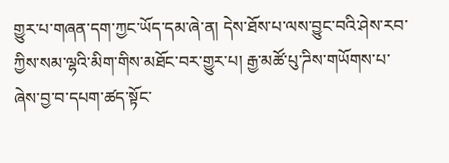གྱུར་པ་གཞན་དག་ཀྱང་ཡོད་དམ་ཞེ་ན། དེས་ཐོས་པ་ལས་བྱུང་བའི་ཤེས་རབ་ཀྱིས་སམ་ལྷའི་མིག་གིས་མཐོང་བར་གྱུར་པ། རྒྱ་མཚོ་པུ་ཌིས་གཡོགས་པ་ཞེས་བྱ་བ་དཔག་ཚད་སྟོང་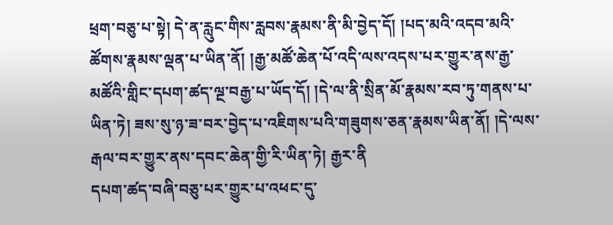ཕྲག་བཅུ་པ་སྟེ། དེ་ན་རླུང་གིས་རླབས་རྣམས་ནི་མི་བྱེད་དོ། །པད་མའི་འདབ་མའི་ཚོགས་རྣམས་ལྡན་པ་ཡིན་ནོ། །རྒྱ་མཚོ་ཆེན་པོ་འདི་ལས་འདས་པར་གྱུར་ནས་རྒྱ་མཚོའི་གླིང་དཔག་ཚད་ལྔ་བརྒྱ་པ་ཡོད་དོ། །དེ་ལ་ནི་སྲིན་མོ་རྣམས་རབ་ཏུ་གནས་པ་ཡིན་ཏེ། ཟས་སུ་ཉ་ཟ་བར་བྱེད་པ་འཇིགས་པའི་གཟུགས་ཅན་རྣམས་ཡིན་ནོ། །དེ་ལས་རྒལ་བར་གྱུར་ནས་དབང་ཆེན་གྱི་རི་ཡིན་ཏེ། རྒྱར་ནི
དཔག་ཚད་བཞི་བཅུ་པར་གྱུར་པ་འཕང་དུ་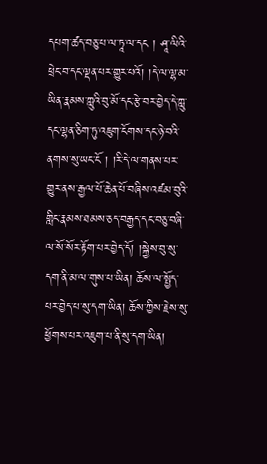དཔག་ཚད་བཅུ་པ་ལ་ཏཱ་ལ་དང ། ཤཱ་ལིའི་ཕྲེང་བ་དང་ལྡན་པར་གྱུར་པའོ། །དེ་ལ་ལྷ་མ་ཡིན་རྣམས་ཀླུའི་བུ་མོ་དང་རྩེ་བར་བྱེད་དེ་ཀླུ་དང་ལྷན་ཅིག་ཏུ་འཇུག་ངོགས་དང་ཉེ་བའི་ནགས་སུ་ཡང་ངོ ། །རི་དེ་ལ་གནས་པར་གྱུར་ནས་རྒྱལ་པོ་ཆེན་པོ་བཞིས་འཛམ་བུའི་གླིང་རྣམས་ཐམས་ཅད་བརྒྱད་དང་བཅུ་བཞི་ལ་སོ་སོར་རྟོག་པར་བྱེད་དོ། །སྐྱེས་བུ་སུ་དག་ནི་མ་ལ་གུས་པ་ཡིན། ཆོས་ལ་སྤྱོད་པར་བྱེད་པ་སུ་དག་ཡིན། ཆོས་ཀྱིས་རྗེས་སུ་ཕྱོགས་པར་འཇུག་པ་ནི་སུ་དག་ཡིན།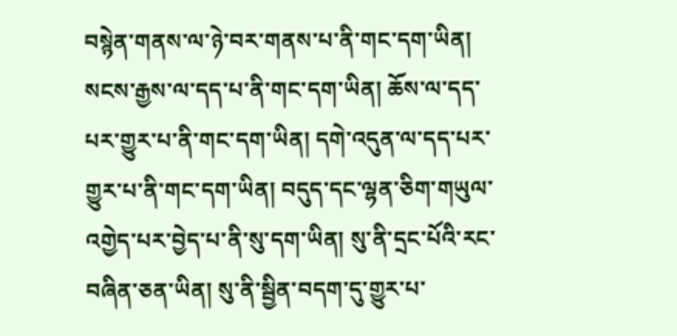བསྙེན་གནས་ལ་ཉེ་བར་གནས་པ་ནི་གང་དག་ཡིན། སངས་རྒྱས་ལ་དད་པ་ནི་གང་དག་ཡིན། ཆོས་ལ་དད་པར་གྱུར་པ་ནི་གང་དག་ཡིན། དགེ་འདུན་ལ་དད་པར་གྱུར་པ་ནི་གང་དག་ཡིན། བདུད་དང་ལྷན་ཅིག་གཡུལ་འགྱེད་པར་བྱེད་པ་ནི་སུ་དག་ཡིན། སུ་ནི་དྲང་པོའི་རང་བཞིན་ཅན་ཡིན། སུ་ནི་སྦྱིན་བདག་དུ་གྱུར་པ་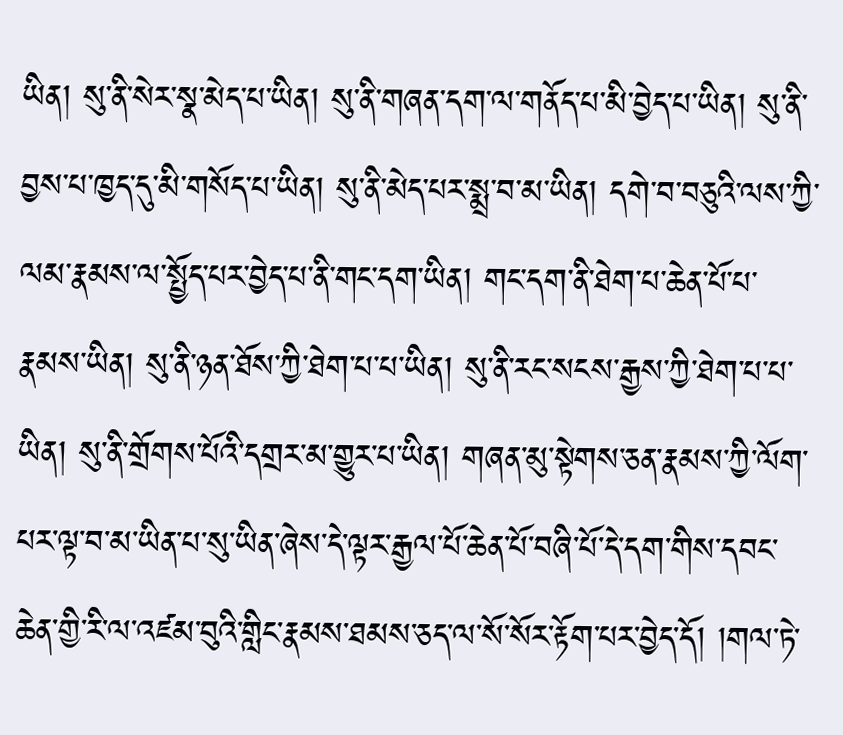ཡིན། སུ་ནི་སེར་སྣ་མེད་པ་ཡིན། སུ་ནི་གཞན་དག་ལ་གནོད་པ་མི་བྱེད་པ་ཡིན། སུ་ནི་བྱས་པ་ཁྱད་དུ་མི་གསོད་པ་ཡིན། སུ་ནི་མེད་པར་སྨྲ་བ་མ་ཡིན། དགེ་བ་བཅུའི་ལས་ཀྱི་ལམ་རྣམས་ལ་སྤྱོད་པར་བྱེད་པ་ནི་གང་དག་ཡིན། གང་དག་ནི་ཐེག་པ་ཆེན་པོ་པ་རྣམས་ཡིན། སུ་ནི་ཉན་ཐོས་ཀྱི་ཐེག་པ་པ་ཡིན། སུ་ནི་རང་སངས་རྒྱས་ཀྱི་ཐེག་པ་པ་ཡིན། སུ་ནི་གྲོགས་པོའི་དགྲར་མ་གྱུར་པ་ཡིན། གཞན་མུ་སྟེགས་ཅན་རྣམས་ཀྱི་ལོག་པར་ལྟ་བ་མ་ཡིན་པ་སུ་ཡིན་ཞེས་དེ་ལྟར་རྒྱལ་པོ་ཆེན་པོ་བཞི་པོ་དེ་དག་གིས་དབང་ཆེན་གྱི་རི་ལ་འཛམ་བུའི་གླིང་རྣམས་ཐམས་ཅད་ལ་སོ་སོར་རྟོག་པར་བྱེད་དོ། །གལ་ཏེ་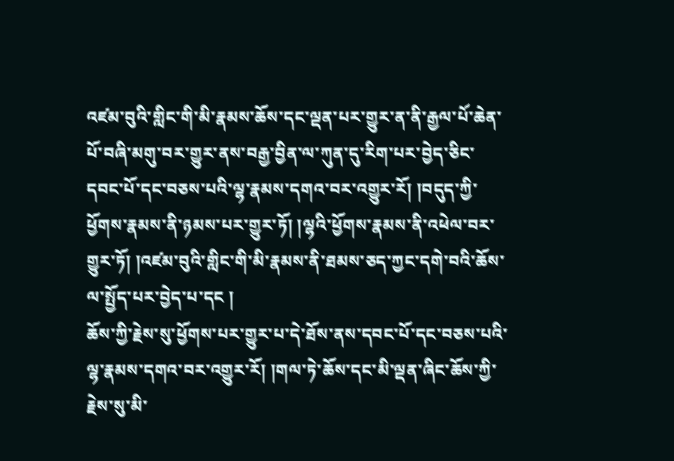འཛམ་བུའི་གླིང་གི་མི་རྣམས་ཆོས་དང་ལྡན་པར་གྱུར་ན་ནི་རྒྱལ་པོ་ཆེན་པོ་བཞི་མགུ་བར་གྱུར་ནས་བརྒྱ་བྱིན་ལ་ཀུན་དུ་རིག་པར་བྱེད་ཅིང་དབང་པོ་དང་བཅས་པའི་ལྷ་རྣམས་དགའ་བར་འགྱུར་རོ། །བདུད་ཀྱི་ཕྱོགས་རྣམས་ནི་ཉམས་པར་གྱུར་ཏོ། །ལྷའི་ཕྱོགས་རྣམས་ནི་འཕེལ་བར་གྱུར་ཏོ། །འཛམ་བུའི་གླིང་གི་མི་རྣམས་ནི་ཐམས་ཅད་ཀྱང་དགེ་བའི་ཆོས་ལ་སྤྱོད་པར་བྱེད་པ་དང །
ཆོས་ཀྱི་རྗེས་སུ་ཕྱོགས་པར་གྱུར་པ་དེ་ཐོས་ནས་དབང་པོ་དང་བཅས་པའི་ལྷ་རྣམས་དགའ་བར་འགྱུར་རོ། །གལ་ཏེ་ཆོས་དང་མི་ལྡན་ཞིང་ཆོས་ཀྱི་རྗེས་སུ་མི་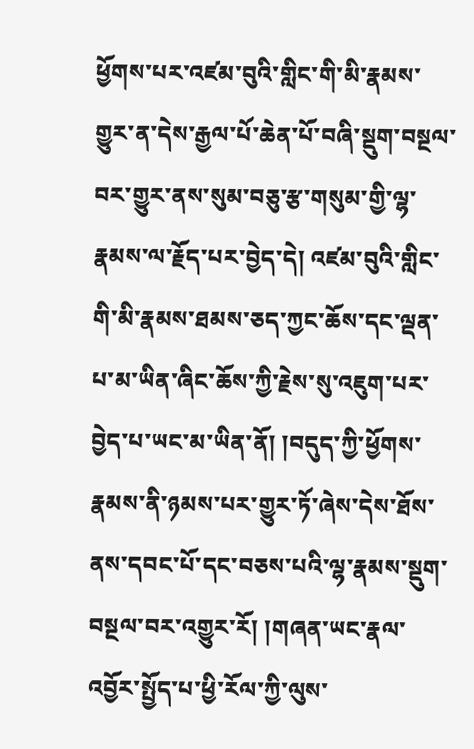ཕྱོགས་པར་འཛམ་བུའི་གླིང་གི་མི་རྣམས་གྱུར་ན་དེས་རྒྱལ་པོ་ཆེན་པོ་བཞི་སྡུག་བསྔལ་བར་གྱུར་ནས་སུམ་བཅུ་རྩ་གསུམ་གྱི་ལྷ་རྣམས་ལ་རྗོད་པར་བྱེད་དེ། འཛམ་བུའི་གླིང་གི་མི་རྣམས་ཐམས་ཅད་ཀྱང་ཆོས་དང་ལྡན་པ་མ་ཡིན་ཞིང་ཆོས་ཀྱི་རྗེས་སུ་འཇུག་པར་བྱེད་པ་ཡང་མ་ཡིན་ནོ། །བདུད་ཀྱི་ཕྱོགས་རྣམས་ནི་ཉམས་པར་གྱུར་ཏོ་ཞེས་དེས་ཐོས་ནས་དབང་པོ་དང་བཅས་པའི་ལྷ་རྣམས་སྡུག་བསྔལ་བར་འགྱུར་རོ། །གཞན་ཡང་རྣལ་འབྱོར་སྤྱོད་པ་ཕྱི་རོལ་ཀྱི་ལུས་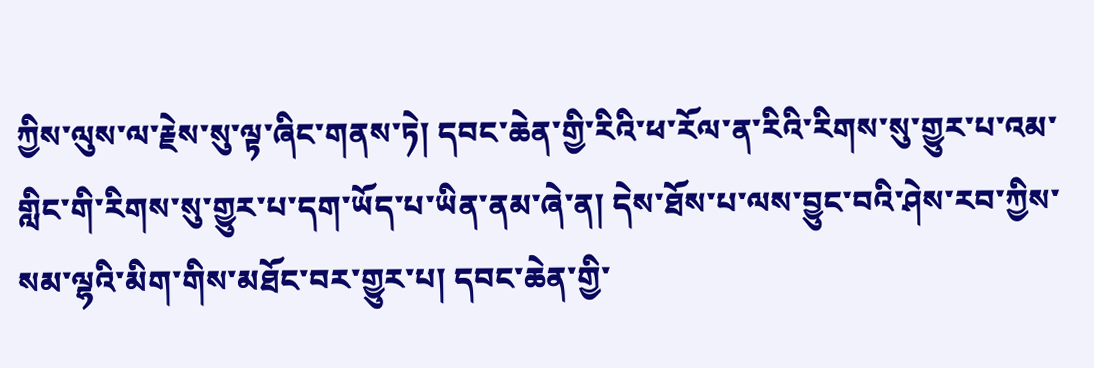ཀྱིས་ལུས་ལ་རྗེས་སུ་ལྟ་ཞིང་གནས་ཏེ། དབང་ཆེན་གྱི་རིའི་ཕ་རོལ་ན་རིའི་རིགས་སུ་གྱུར་པ་འམ་གླིང་གི་རིགས་སུ་གྱུར་པ་དག་ཡོད་པ་ཡིན་ནམ་ཞེ་ན། དེས་ཐོས་པ་ལས་བྱུང་བའི་ཤེས་རབ་ཀྱིས་སམ་ལྷའི་མིག་གིས་མཐོང་བར་གྱུར་པ། དབང་ཆེན་གྱི་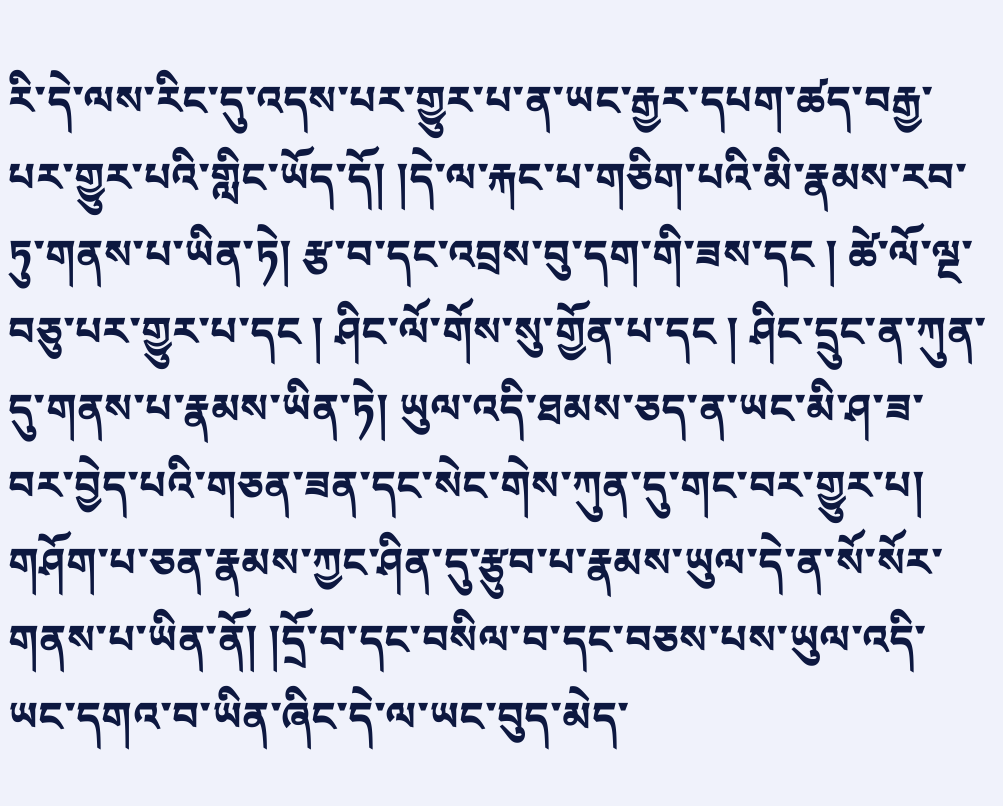རི་དེ་ལས་རིང་དུ་འདས་པར་གྱུར་པ་ན་ཡང་རྒྱར་དཔག་ཚད་བརྒྱ་པར་གྱུར་པའི་གླིང་ཡོད་དོ། །དེ་ལ་རྐང་པ་གཅིག་པའི་མི་རྣམས་རབ་ཏུ་གནས་པ་ཡིན་ཏེ། རྩ་བ་དང་འབྲས་བུ་དག་གི་ཟས་དང ། ཚེ་ལོ་ལྔ་བཅུ་པར་གྱུར་པ་དང ། ཤིང་ལོ་གོས་སུ་གྱོན་པ་དང ། ཤིང་དྲུང་ན་ཀུན་དུ་གནས་པ་རྣམས་ཡིན་ཏེ། ཡུལ་འདི་ཐམས་ཅད་ན་ཡང་མི་ཤ་ཟ་བར་བྱེད་པའི་གཅན་ཟན་དང་སེང་གེས་ཀུན་དུ་གང་བར་གྱུར་པ། གཤོག་པ་ཅན་རྣམས་ཀྱང་ཤིན་དུ་རྩུབ་པ་རྣམས་ཡུལ་དེ་ན་སོ་སོར་གནས་པ་ཡིན་ནོ། །དྲོ་བ་དང་བསིལ་བ་དང་བཅས་པས་ཡུལ་འདི་ཡང་དགའ་བ་ཡིན་ཞིང་དེ་ལ་ཡང་བུད་མེད་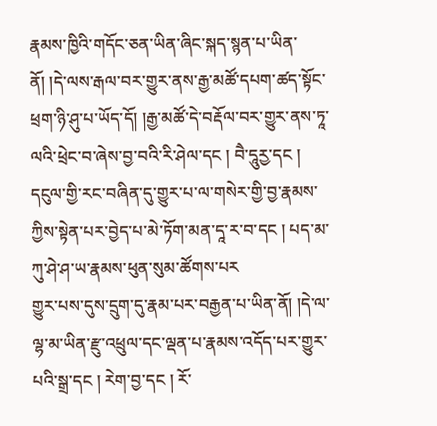རྣམས་ཁྱིའི་གདོང་ཅན་ཡིན་ཞིང་སྐད་སྙན་པ་ཡིན་ནོ། །དེ་ལས་རྒལ་བར་གྱུར་ནས་རྒྱ་མཚོ་དཔག་ཚད་སྟོང་ཕྲག་ཉི་ཤུ་པ་ཡོད་དོ། །རྒྱ་མཚོ་དེ་བརྡོལ་བར་གྱུར་ནས་ཏཱ་ལའི་ཕྲེང་བ་ཞེས་བྱ་བའི་རི་ཤེལ་དང ། བཻ་དཱུརྱ་དང ། དངུལ་གྱི་རང་བཞིན་དུ་གྱུར་པ་ལ་གསེར་གྱི་བྱ་རྣམས་ཀྱིས་སྟེན་པར་བྱེད་པ་མེ་ཏོག་མན་དཱ་ར་བ་དང ། པད་མ་ཀུ་ཤེ་ཤ་ཡ་རྣམས་ཕུན་སུམ་ཚོགས་པར
གྱུར་པས་དུས་དྲུག་དུ་རྣམ་པར་བརྒྱན་པ་ཡིན་ནོ། །དེ་ལ་ལྷ་མ་ཡིན་རྫུ་འཕྲུལ་དང་ལྡན་པ་རྣམས་འདོད་པར་གྱུར་པའི་སྒྲ་དང ། རེག་བྱ་དང ། རོ་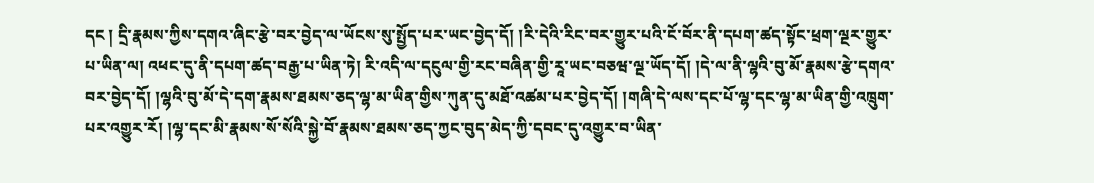དང ། དྲི་རྣམས་ཀྱིས་དགའ་ཞིང་རྩེ་བར་བྱེད་ལ་ཡོངས་སུ་སྤྱོད་པར་ཡང་བྱེད་དོ། །རི་དེའི་རིང་བར་གྱུར་པའི་ངོ་བོར་ནི་དཔག་ཚད་སྟོང་ཕྲག་ལྔར་གྱུར་པ་ཡིན་ལ། འཕང་དུ་ནི་དཔག་ཚད་བརྒྱ་པ་ཡིན་ཏེ། རི་འདི་ལ་དངུལ་གྱི་རང་བཞིན་གྱི་རཱ་ཡང་བཅཝ་ལྔ་ཡོད་དོ། །དེ་ལ་ནི་ལྷའི་བུ་མོ་རྣམས་རྩེ་དགའ་བར་བྱེད་དོ། །ལྷའི་བུ་མོ་དེ་དག་རྣམས་ཐམས་ཅད་ལྷ་མ་ཡིན་གྱིས་ཀུན་དུ་མཐོ་འཚམ་པར་བྱེད་དོ། །གཞི་དེ་ལས་དང་པོ་ལྷ་དང་ལྷ་མ་ཡིན་གྱི་འཁྲུག་པར་འགྱུར་རོ། །ལྷ་དང་མི་རྣམས་སོ་སོའི་སྐྱེ་བོ་རྣམས་ཐམས་ཅད་ཀྱང་བུད་མེད་ཀྱི་དབང་དུ་འགྱུར་བ་ཡིན་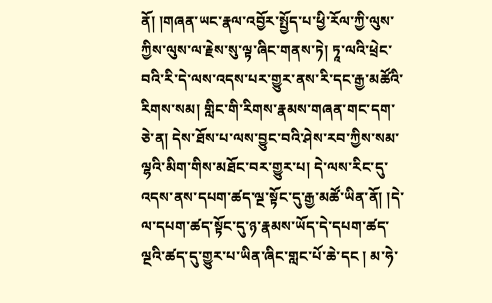ནོ། །གཞན་ཡང་རྣལ་འབྱོར་སྤྱོད་པ་ཕྱི་རོལ་ཀྱི་ལུས་ཀྱིས་ལུས་ལ་རྗེས་སུ་ལྟ་ཞིང་གནས་ཏེ། ཏཱ་ལའི་ཕྲེང་བའི་རི་དེ་ལས་འདས་པར་གྱུར་ནས་རི་དང་རྒྱ་མཚོའི་རིགས་སམ། གླིང་གི་རིགས་རྣམས་གཞན་གང་དག་ཅེ་ན། དེས་ཐོས་པ་ལས་བྱུང་བའི་ཤེས་རབ་ཀྱིས་སམ་ལྷའི་མིག་གིས་མཐོང་བར་གྱུར་པ། དེ་ལས་རིང་དུ་འདས་ནས་དཔག་ཚད་ལྔ་སྟོང་དུ་རྒྱ་མཚོ་ཡིན་ནོ། །དེ་ལ་དཔག་ཚད་སྟོང་དུ་ཉ་རྣམས་ཡོད་དེ་དཔག་ཚད་ལྔའི་ཚད་དུ་གྱུར་པ་ཡིན་ཞིང་གླང་པོ་ཆེ་དང ། མ་ཧེ་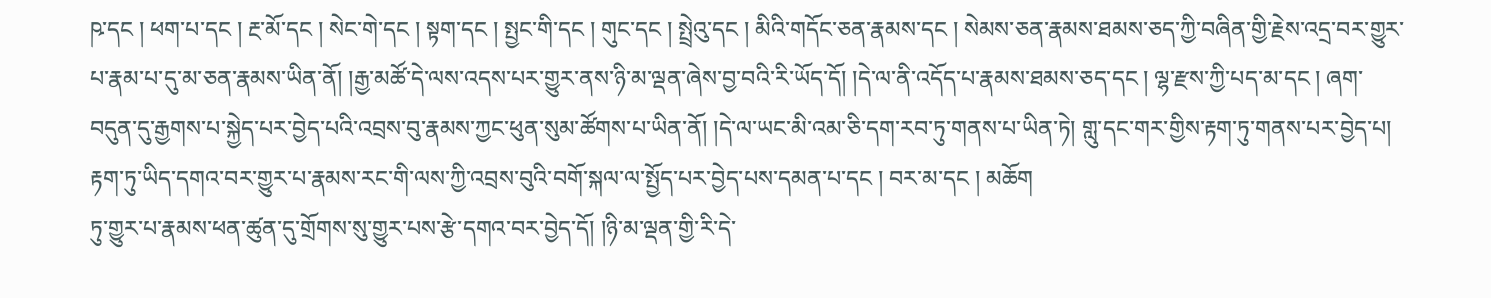ཥ་དང ། ཕག་པ་དང ། རྔ་མོ་དང ། སེང་གེ་དང ། སྟག་དང ། སྤྱང་གི་དང ། གུང་དང ། སྤྲེའུ་དང ། མིའི་གདོང་ཅན་རྣམས་དང ། སེམས་ཅན་རྣམས་ཐམས་ཅད་ཀྱི་བཞིན་གྱི་རྗེས་འདྲ་བར་གྱུར་པ་རྣམ་པ་དུ་མ་ཅན་རྣམས་ཡིན་ནོ། །རྒྱ་མཚོ་དེ་ལས་འདས་པར་གྱུར་ནས་ཉི་མ་ལྡན་ཞེས་བྱ་བའི་རི་ཡོད་དོ། །དེ་ལ་ནི་འདོད་པ་རྣམས་ཐམས་ཅད་དང ། ལྷ་རྫས་ཀྱི་པད་མ་དང ། ཞག་བདུན་དུ་རྒྱགས་པ་སྐྱེད་པར་བྱེད་པའི་འབྲས་བུ་རྣམས་ཀྱང་ཕུན་སུམ་ཚོགས་པ་ཡིན་ནོ། །དེ་ལ་ཡང་མི་འམ་ཅི་དག་རབ་ཏུ་གནས་པ་ཡིན་ཏེ། གླུ་དང་གར་གྱིས་རྟག་ཏུ་གནས་པར་བྱེད་པ། རྟག་ཏུ་ཡིད་དགའ་བར་གྱུར་པ་རྣམས་རང་གི་ལས་ཀྱི་འབྲས་བུའི་བགོ་སྐལ་ལ་སྤྱོད་པར་བྱེད་པས་དམན་པ་དང ། བར་མ་དང ། མཆོག
ཏུ་གྱུར་པ་རྣམས་ཕན་ཚུན་དུ་གྲོགས་སུ་གྱུར་པས་རྩེ་དགའ་བར་བྱེད་དོ། །ཉི་མ་ལྡན་གྱི་རི་དེ་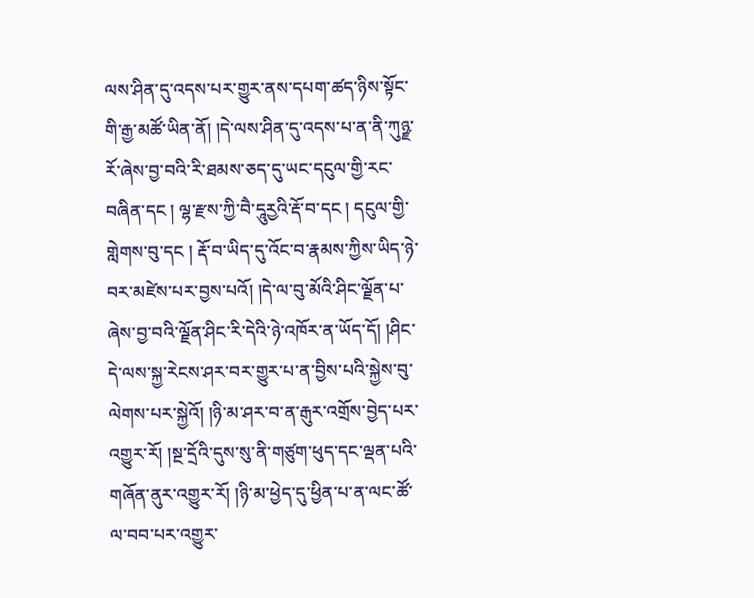ལས་ཤིན་དུ་འདས་པར་གྱུར་ནས་དཔག་ཚད་ཉིས་སྟོང་གི་རྒྱ་མཚོ་ཡིན་ནོ། །དེ་ལས་ཤིན་དུ་འདས་པ་ན་ནི་ཀུཉྫ་རོ་ཞེས་བྱ་བའི་རི་ཐམས་ཅད་དུ་ཡང་དངུལ་གྱི་རང་བཞིན་དང ། ལྷ་རྫས་ཀྱི་བཻ་དཱུརྱའི་རྡོ་བ་དང ། དངུལ་གྱི་གླེགས་བུ་དང ། རྡོ་བ་ཡིད་དུ་འོང་བ་རྣམས་ཀྱིས་ཡིད་ཉེ་བར་མཛེས་པར་བྱས་པའོ། །དེ་ལ་བུ་མོའི་ཤིང་ལྗོན་པ་ཞེས་བྱ་བའི་ལྗོན་ཤིང་རི་དེའི་ཉེ་འཁོར་ན་ཡོད་དོ། །ཤིང་དེ་ལས་སྐྱ་རེངས་ཤར་བར་གྱུར་པ་ན་བྱིས་པའི་སྐྱེས་བུ་ལེགས་པར་སྐྱེའོ། །ཉི་མ་ཤར་བ་ན་རྒུར་འགྲོས་བྱེད་པར་འགྱུར་རོ། །སྔ་དྲོའི་དུས་སུ་ནི་གཙུག་ཕུད་དང་ལྡན་པའི་གཞོན་ནུར་འགྱུར་རོ། །ཉི་མ་ཕྱེད་དུ་ཕྱིན་པ་ན་ལང་ཚོ་ལ་བབ་པར་འགྱུར་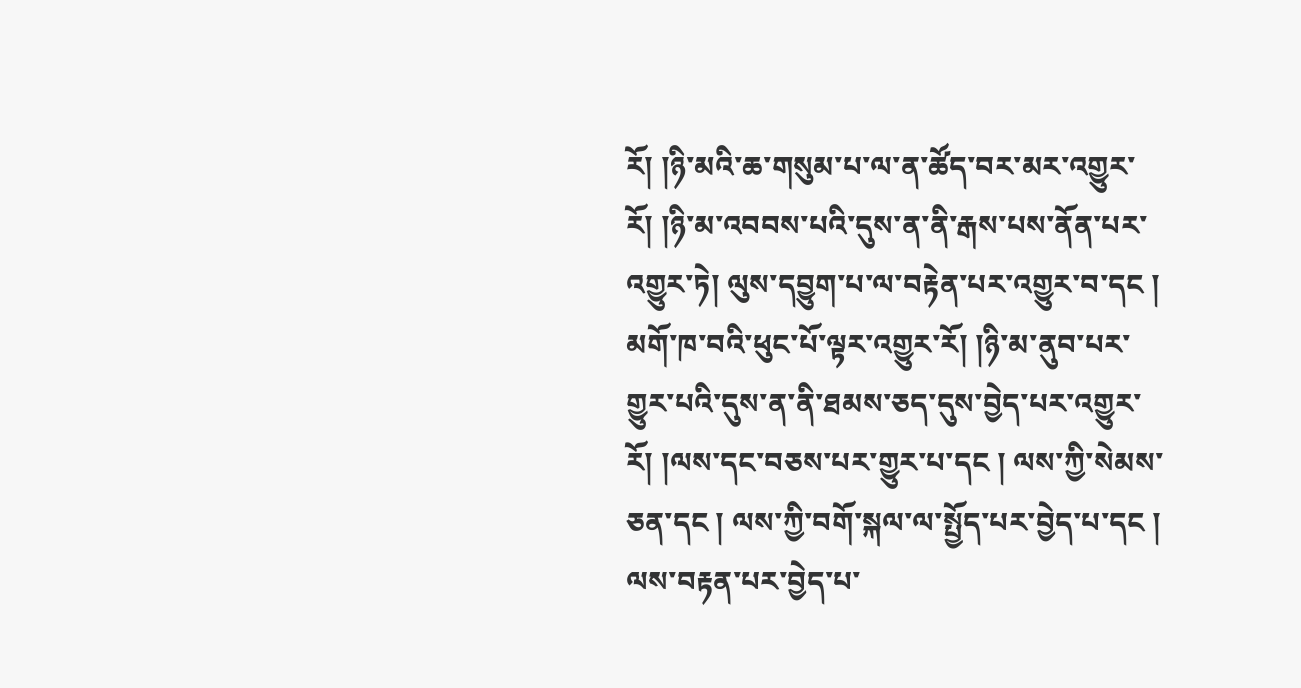རོ། །ཉི་མའི་ཆ་གསུམ་པ་ལ་ན་ཚོད་བར་མར་འགྱུར་རོ། །ཉི་མ་འབབས་པའི་དུས་ན་ནི་རྒས་པས་ནོན་པར་འགྱུར་ཏེ། ལུས་དབྱུག་པ་ལ་བརྟེན་པར་འགྱུར་བ་དང ། མགོ་ཁ་བའི་ཕུང་པོ་ལྟར་འགྱུར་རོ། །ཉི་མ་ནུབ་པར་གྱུར་པའི་དུས་ན་ནི་ཐམས་ཅད་དུས་བྱེད་པར་འགྱུར་རོ། །ལས་དང་བཅས་པར་གྱུར་པ་དང ། ལས་ཀྱི་སེམས་ཅན་དང ། ལས་ཀྱི་བགོ་སྐལ་ལ་སྤྱོད་པར་བྱེད་པ་དང ། ལས་བརྟན་པར་བྱེད་པ་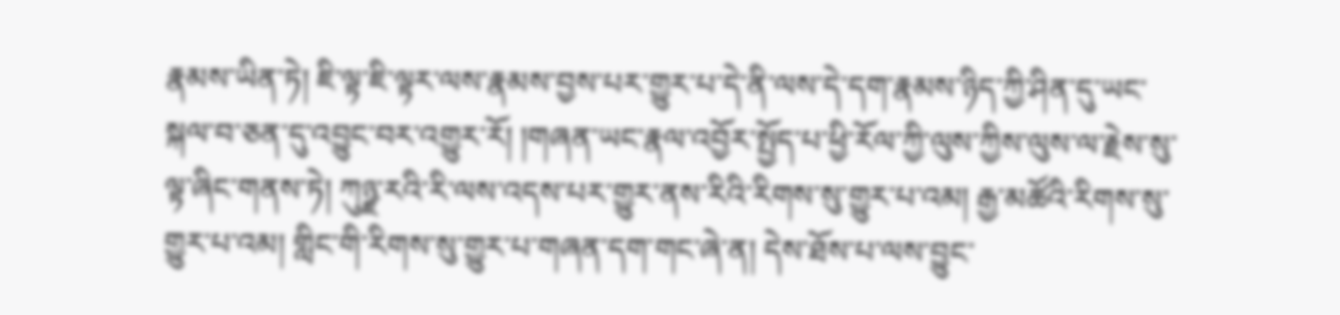རྣམས་ཡིན་ཏེ། ཇི་ལྟ་ཇི་ལྟར་ལས་རྣམས་བྱས་པར་གྱུར་པ་དེ་ནི་ལས་དེ་དག་རྣམས་ཉིད་ཀྱི་ཤིན་དུ་ཡང་སྐལ་བ་ཅན་དུ་འབྱུང་བར་འགྱུར་རོ། །གཞན་ཡང་རྣལ་འབྱོར་སྤྱོད་པ་ཕྱི་རོལ་ཀྱི་ལུས་ཀྱིས་ལུས་ལ་རྗེས་སུ་ལྟ་ཞིང་གནས་ཏེ། ཀུཉྫ་རའི་རི་ལས་འདས་པར་གྱུར་ནས་རིའི་རིགས་སུ་གྱུར་པ་འམ། རྒྱ་མཚོའི་རིགས་སུ་གྱུར་པ་འམ། གླིང་གི་རིགས་སུ་གྱུར་པ་གཞན་དག་གང་ཞེ་ན། དེས་ཐོས་པ་ལས་བྱུང་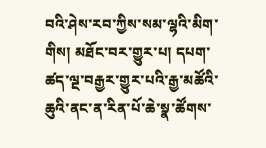བའི་ཤེས་རབ་ཀྱིས་སམ་ལྷའི་མིག་གིས། མཐོང་བར་གྱུར་པ། དཔག་ཚད་ལྔ་བརྒྱར་གྱུར་པའི་རྒྱ་མཚོའི་ཆུའི་ནང་ན་རིན་པོ་ཆེ་སྣ་ཚོགས་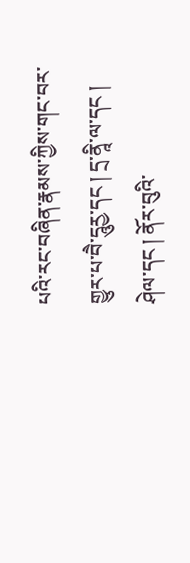པའི་རང་བཞིན་རྣམས་ཀྱིས་གང་བར་གྱུར་པ་བཻ་དཱུརྱ་དང ། དྲ་ནཱི་ལ་དང ། ཤེལ་དང ། ནོར་བུའི་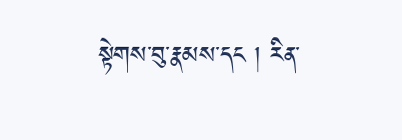སྟེགས་བུ་རྣམས་དང ། རིན་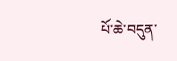པོ་ཆེ་བདུན་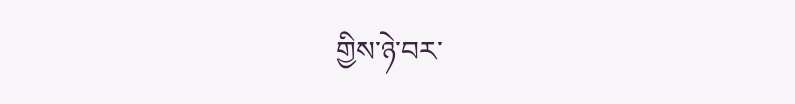གྱིས་ཉེ་བར་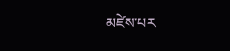མཛེས་པར